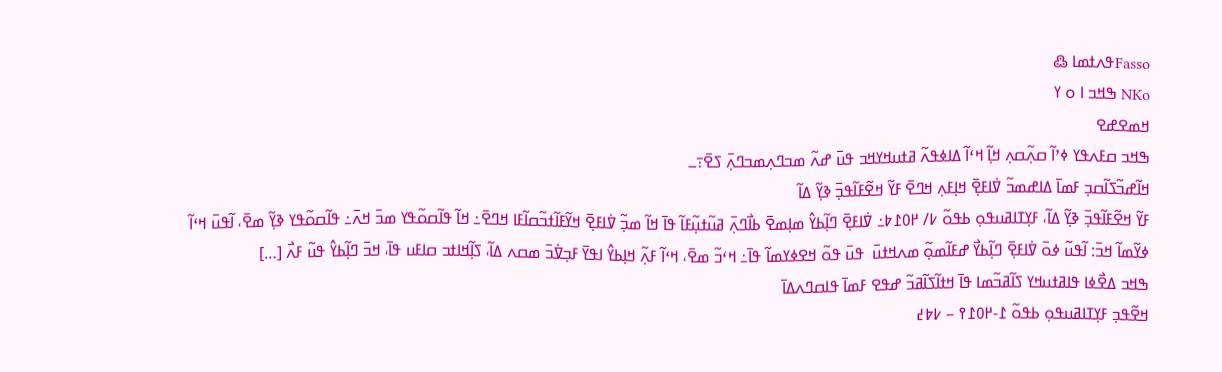Fassoߟߍߙߘߊ ߷
NKo ߒߞߏ ߊ ߋ ߌ
ߞߘߐߝߐ
ߒߞߏ ߛߓߍߟߌ ߦߴߊ߬ ߛߍ߲߬ߛߍ߲ ߞߊ߲߬ ߞߵߊ߬ ߡߊߦߟߍ߬ ߥߙߎߞߌߞߏ ߟߎ߫ ߝߍ߬ ߘߏߣߍ߲ߘߏߣߍ߲߫ ߖߐ߫߹ߺ
ߞߊ߬ߝߏ߬ߖߊ߬ߛߏ߲ ߓߘߊ߫ ߡߊߝߘߏ߬ ߜ߭ߊߓߐ߲߫ ߞߊ߲ߓߍ߲ ߞߣߐ߫ ߓߌ߬ ߞߐ߬ߓߊ߬ߟߏ߲߫ ߢߌ߲߬ ߡߊ߬
ߓߌ߬ ߞߐ߬ߓߊ߬ߟߏ߲߫ ߢߌ߲߬ ߡߊ߬، ߓߌ߲ߠߊߥߎߟߋ߲ ߕߟߋ߬ ߇/ ߂߀߁߈߸ ߜ߭ߊߓߐ߲߫ ߣߊ߲߬ߕߌ߮ ߘߊ߲ߘߐ߫ ߕߊ߯ߣߍ߲߫ ߥߎ߬ߙߎ߲߬ߓߊ߬ ߟߊ߫ ߞߊ߬ ߘߏ߲߬ ߜ߭ߊߓߐ߲߫ ߞߌ߬ߓߊ߬ߙߏ߬ߛߊ߬ߓߊ ߞߣߐ߫߸ ߞߊ߬ ߟߊ߬ߛߋ߬ߟߌ ߘߏ߫ ߞߍ߫߸ ߟߊ߬ߛߋ߬ߟߌ ߢߌ߲߬ ߘߐ߫، ߊ߬ߟߎ߫ ߞߵߊ߬ ߦߌ߬ߘߊ߬ ߞߏ߫: ߊ߬ߟߎ߬ ߦߋ߫ ߜ߭ߊߓߐ߲߫ ߣߊ߲߬ߕߌ߯ ߝߓߊ߬ߘߋ߲߬ ߘߍߞߙߎ߫  ߟߎ߫ ߟߋ߬ ߞߐߦߌߘߊ߬ ߟߊ߫߸ ߞߵߏ߬ ߘߐ߫، ߞߵߊ߬ ߓߍ߲߬ ߞߊ߲ߕߌ߮ ߊߟߌ߫ ߓߏ߲ߜ߭ߏ߫ ߘߛߍ ߡߊ߬، ߖߊ߲߬ߞߊߙߏ ߛߊߓߎ ߟߊ߫، ߞߏ߫ ߣߊ߲߬ߕߌ߮ ߟߎ߬ ߓߍ߯ […]
ߒߞߏ ߡߐ߯ߦߊ ߟߊߥߙߎߞߌ ߖߊ߬ߥߏ߬ߘߊ ߟߊ߫ ߞߙߊ߬ߖߊ߬ߥߏ߬ ߝߟߐ ߓߘߊ߫ ߟߊߛߣߍߡߊ߫
ߞߐ߬ߟߏ߲ ߓߌ߲ߠߊߥߎߟߋ߲ ߕߟߋ߬ ߁-߂߀߁߉ – ߇߈߄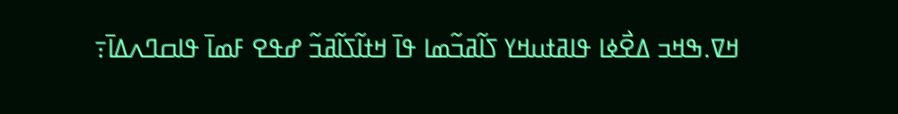ߞߜ.ߒߞߏ ߡߐ߯ߦߊ ߟߊߥߙߎߞߌ ߖߊ߬ߥߏ߬ߘߊ ߟߊ߫ ߞߙߊ߬ߖߊ߬ߥߏ߬ ߝߟߐ ߓߘߊ߫ ߟߊߛߣߍߡߊ߫߹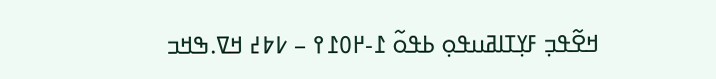ߞߐ߬ߟߏ߲ ߓߌ߲ߠߊߥߎߟߋ߲ ߕߟߋ߬ ߁-߂߀߁߉ – ߇߈߄ ߞߜ.ߒߞߏ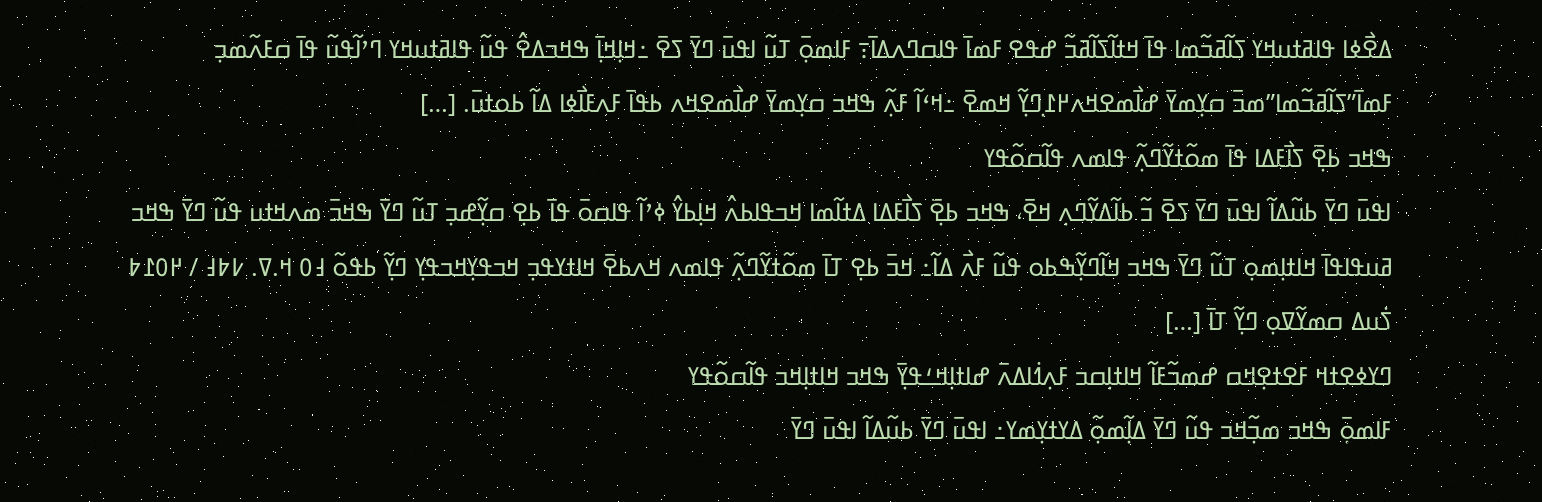ߡߐ߯ߦߊ ߟߊߥߙߎߞߌ ߖߊ߬ߥߏ߬ߘߊ ߟߊ߫ ߞߙߊ߬ߖߊ߬ߥߏ߬ ߝߟߐ ߓߘߊ߫ ߟߊߛߣߍߡߊ߫߹ ߓߊߘߋ߲߫ ߠߎ߬ ߊߟߎ߫ ߣߌ߫ ߖߐ߫ ߸ߞߊ߲ߞߊ߲߫ ߒߞߏߡߐ߮ ߟߎ߬ ߟߊߥߙߎߞߌ ߣߴߊ߬ߟߎ߬ ߟߊ߫ ߛߓߍ߬ߘߏ߲ ߓߘߊ߫”ߖߊ߬ߥߏ߬ߘߊ”ߘߏ߫ ߛߌ߲ߘߌ߫ ߝߊ߯ߘߐߞߍ߂߁߲ߣߌ߲߬ ߞߘߐ߫ ߸ߞߵߊ߬ ߓߍ߲߬ ߒߞߏ ߛߌ߲ߘߌ߫ ߝߊ߯ߘߐߞߍ ߕߟߊ߫ ߓߍߓߊ߯ߦߊ ߡߊ߬ ߕߋߙߎ߫. […]
ߒߞߏ ߕߐ߲߫ ߖߊ߯ߓߡߊ ߟߊ߫ ߘߋ߬ߙߌ߬ߣߍ߲߬ ߟߊߘߍ ߟߊ߬ߛߋ߬ߟߌ
ߊߟߎ߫ ߣߌ߫ ߕߎ߬ߡߊ߬ ߊߟߎ߫ ߣߌ߫ ߖߐ߫ ߏ߬ ߕߊ߬ߡߌ߬ߣߍ߲ ߞߐ߫، ߒߞߏ ߕߐ߲߫ ߖߊ߯ߓߡߊ ߡߙߊ߬ߘߊ ߞߏߟߊߕߍ߮ ߞߊ߲ߕߌ߮ ߦߴߊ߬ ߟߊߛߋ߫ ߟߊ߫ ߕߐ߲ ߛߌ߲߬ߝߏ߲ ߠߎ߬ ߣߌ߫ ߒߞߏ߫ ߘߍߞߙߎ ߟߎ߬ ߣߌ߫ ߒߞߏ ߥߎߟߊߟߊ߫ ߞߊߙߊ߲ߘߋ߲ ߠߎ߬ ߣߌ߫ ߒߞߏ ߞߊ߬ߣߌ߲߬ߒߕߋ ߟߎ߬ ߓߍ߯ ߡߊ߬߸ ߞߏ߫ ߕߐ߲ ߠߊ߫ ߘߋ߬ߙߌ߬ߣߍ߲߬ ߟߊߘߍ ߞߍߕߐ߫ ߞߊߙߌߟߏ߲ ߞߏߟߌ߲ߞߏߟߌ߲ ߣߌ߲߬ ߕߟߋ߬ ߃߀ ߞ.ߜ. ߇߈߃ / ߂߀߁߈ ߖ߭ߎߡ ߛߘߌ߬ߜߋ߲ ߣߌ߲߬ ߠߊ߫ […]
ߣߌߦߐߙߞ ߓߐߙߐ߲ߞߛ ߝߘߏ߬ߓߊ߬ ߞߊߙߊ߲ߛߏ ߓߍ߲ߗ߭ߊߡߍ߫ ߝߊߙߊ߲ߞߑߟߌ߲߫ ߒߞߏ ߞߊߙߊ߲ߞߏ ߟߊ߬ߛߋ߬ߟߌ
ߓߊߘߋ߲߫ ߒߞߏ ߘߏ߲߬ߞߏ ߟߎ߬ ߣߌ߫ ߡߊ߲߬ߘߋ߲߬ ߡߌߙߌ߲ߘߌ߸ ߊߟߎ߫ ߣߌ߫ ߕߎ߬ߡߊ߬ ߊߟߎ߫ ߣߌ߫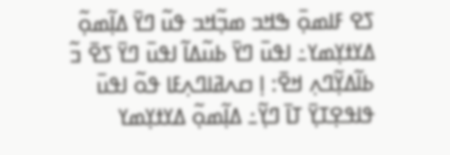ߖߐ ߓߊߘߋ߲߫ ߒߞߏ ߘߏ߲߬ߞߏ ߟߎ߬ ߣߌ߫ ߡߊ߲߬ߘߋ߲߬ ߡߌߙߌ߲ߘߌ߸ ߊߟߎ߫ ߣߌ߫ ߕߎ߬ߡߊ߬ ߊߟߎ߫ ߣߌ߫ ߖߐ߫ ߏ߬ ߕߊ߬ߡߌ߲߬ߣߍ߲ ߞߐ߫: ߊ߲ ߛߍߥߊߣߍ߲ߓߊ ߟߋ߬ ߊߟߎ߫ ߟߊߟߐ߲ߠߌ߲߫ ߠߊ߫ ߣߌ߲߬߸ ߡߊ߲߬ߘߋ߲߬ ߡߌߙߌ߲ߘߌ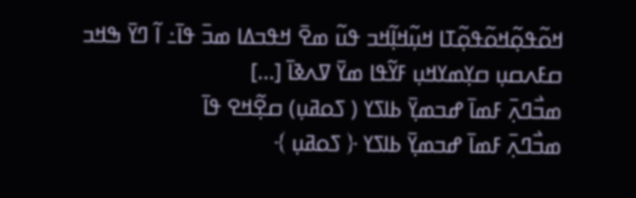ߞߋ߬ߟߋ߲߬ߞߋ߬ߟߋ߲߬ߠߊ ߞߎ߲߬ߞߊ߲߬ߞߏ ߟߎ߬ ߘߐ߫ ߞߟߏߡߊ ߘߏ߫ ߟߊ߫߸ ߊ߬ ߣߌ߫ ߒߞߏ ߛߓߍߛߎ߲ ߛߌ߲ߘߌߞߎ߲ ߓߌ߬ߟߊ ߘߌ߫ ߜߍߢߊ߫ […]
ߘߏ߯ߣߍ߲߫ ߓߘߊ߫ ߝߏߘߌ߲߫ ߕߊߖߌ ( ߖߋߥߎ߲) ߛߐ߲߬ߞߐ ߟߊ߫
ߘߏ߯ߣߍ߲߫ ߓߘߊ߫ ߝߏߘߌ߲߫ ߕߊߖߌ ﴿ ߖߋߥߎ߲ ﴾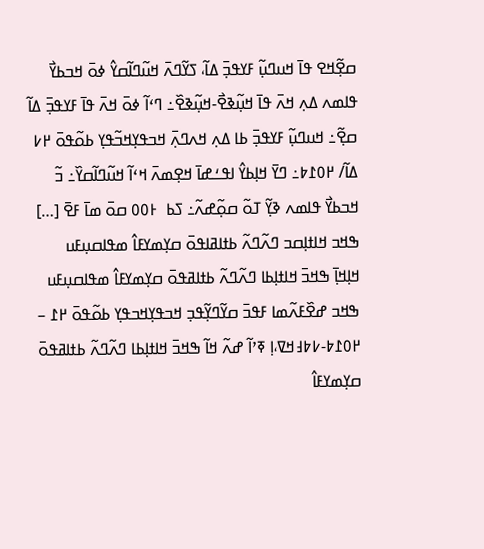ߛߐ߲߬ߞߐ ߟߊ߫ ߞߎߣߎ߲߬ ߓߌߟߏ߲߫ ߡߊ߬، ߖߌ߬ߣߍ߫ ߞߎ߬ߣߊ߬ߛߌ߮ ߦߋ߫ ߞߏߕߌ߯ ߟߊߘߍ ߡߍ߲ ߞߍ߫ ߟߊ߫ ߞߎ߲߬ߢߐ߯-ߞߎ߲߬ߢߐ߰߸ ߣߵߊ߬ ߦߋ߫ ߞߍ߫ ߟߊ߫ ߓߌߟߏ߲߫ ߡߊ߬ ߛߐ߲߬߸ ߞߎߣߎ߲߬ ߓߌߟߏ߲߫ ߕߊ ߡߍ߲ ߞߍߣߍ߲߫ ߞߏߟߌ߲ߞߏ߬ߟߌ߲ ߕߋ߬ߟߋ߫ ߂߇ ߡߊ߬/ ߂߀߁߈߸ ߣߌ߫ ߞߊ߲ߕߌ߮ ߊߟߑߝߊ߫ ߞߐ߲ߘߍ߫ ߞߵߊ߬ ߞߎ߬ߣߊ߬ߛߌ߰߸ ߏ߬ ߞߏߕߌ߯ ߟߊߘߍ ߢߌ߲߬ ߠߋ߬ ߛߋ߲߬ߝߍ߬߸ ߖߕ  ߅߀߀ ߛߋ߫ ߘߊ߫ ߓߐ߫ […]
ߒߞߏ ߞߊߙߊ߲ߛߏ ߣߍ߬ߣߍ߬ ߕߙߊߥߊߟߋ߫ ߛߌ߲ߘߌߓߊ߮ ߘߟߊߛߎ߲ߓߎ
ߞߊ߲ߞߊ߲߫ ߒߞߏ߫ ߞߊߙߊ߲ߕߊ ߣߍ߬ߣߍ߬ ߕߙߊߥߟߋ߫ ߛߌ߲ߘߌߓߊ߮ ߘߟߊߛߎ߲ߓߎ ߒߞߏ ߝߐ߰ߓߍ߬ߘߊ ߓߟߏ߫ ߛߌ߬ߣߌ߲߬ߟߏ߲ ߞߏߟߌ߲ߞߏߟߌ߲ ߕߋ߬ߟߋ߫ ߂߁ – ߂߀߁߈-߇߈߃ߞߜ،ߊ߲ ߧߴߊ߬ ߝߍ߬ ߞߊ߬ ߒߞߏ߫ ߞߊߙߊ߲ߕߊ ߣߍ߬ߣߍ߬ ߕߙߊߥߟߋ߫ ߛߌ߲ߘߌߓߊ߮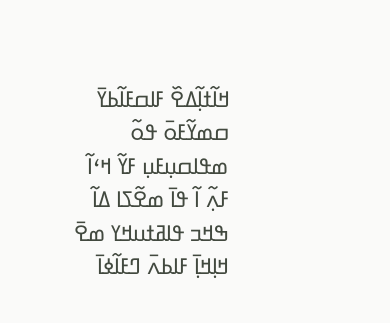ߞߊ߬ߙߊ߲߬ߡߐ߰ ߓߊߛߓߊ߬ߕߌ߫ ߛߘߌ߬ߓߋ߫ ߟߋ߬ ߘߟߊߛߎ߲ߓߎ߲ ߓߌ߬ ߞߵߊ߬ ߓߍ߲߬ ߊ߬ ߟߊ߫ ߘߐ߬ߖߊ ߡߊ߬ ߒߞߏ ߟߊߥߙߎߞߌ ߘߐ߫ ߞߊ߲ߞߊ߲߫ ߓߊߕߍ߫ ߣߓߊ߬ߦߊ߫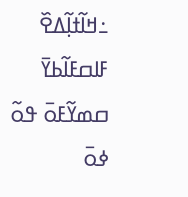߸ߞߊ߬ߙߊ߲߬ߡߐ߰ ߓߊߛߓߊ߬ߕߌ߫ ߛߘߌ߬ߓߋ߫ ߟߋ߬ ߦߋ߫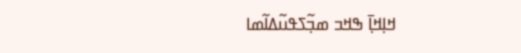ߞߊ߲ߞߊ߲߫ ߒߞߏ ߘߏ߲߬ߖߟߎ߬ߡߊ߬ߘߊ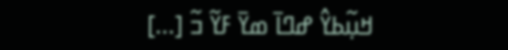ߞߎ߲߬ߕߌ߮ ߝߣߊ߫ ߘߌ߫ ߓߌ߬ ߏ߬ […]